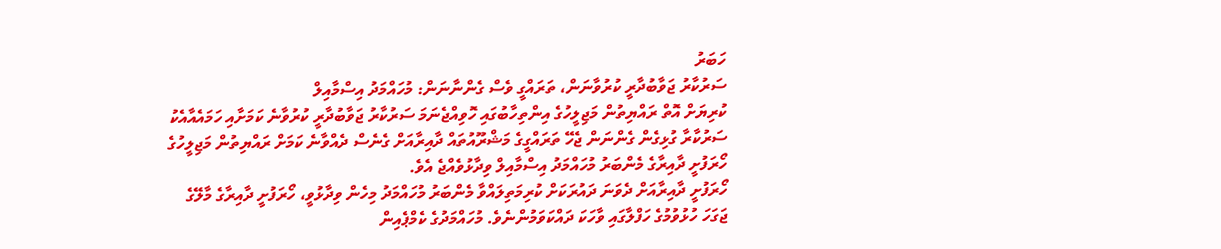ހަބަރު
ސަރުކާރު ޖަވާބުދާރީ ކުރުވާނަން، ތަރައްގީ ވެސް ގެންނާނަން: މުހައްމަދު އިސްމާއިލް
ކުރިޔަށް އޮތް ރައްޔިތުން މަޖިލީހުގެ އިންތިހާބުގައި ހޮވިއްޖެނަމަ ސަރުކާރު ޖަވާބުދާރީ ކުރުވާނެ ކަމަށާއި ހަމައެއާއެކު ސަރުކާރާ ގުޅިގެން ގެންނަން ޖެހޭ ތަރައްގީގެ މަޝްރޫއުތައް ދާއިރާއަށް ގެނެސް ދެއްވާނެ ކަމަށް ރައްޔިތުން މަޖިލީހުގެ ހޯރަފުށީ ދާއިރާގެ މެންބަރު މުހައްމަދު އިސްމާއިލް ވިދާޅުވެއްޖެ އެވެ.
ހޯރަފުށީ ދާއިރާއަށް ދެވަނަ ދައުރަކަށް ކުރިމަތިލައްވާ މެންބަރު މުހައްމަދު މިހެން ވިދާޅުވީ، ހޯރަފުށީ ދާއިރާގެ މާލޭގެ ޖަގަހަ ހުޅުވުމުގެ ހަފްލާގައި ވާހަކަ ދައްކަވަމުންނެވެ. މުހައްމަދުގެ ކެމްޕެއިން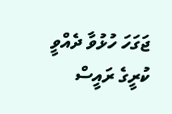ޖަގަހަ ހުޅުވާ ދެއްވީ ކުރީގެ ރައީސް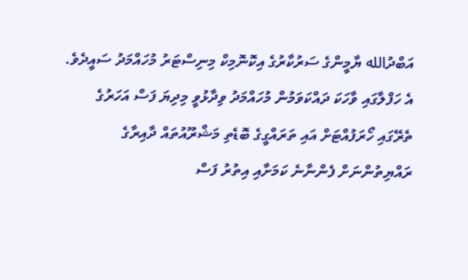އަބްދުالله ޔާމީންގެ ސަރުކާރުގެ އިކޮނޮމިކް މިނިސްޓަރު މުހައްމަދު ސައީދެވެ.
އެ ހަފްލާގައި ވާހަކަ ދައްކަވަމުން މުހައްމަދު ވިދާޅުވީ މިދިޔަ ފަސް އަހަރުގެ ތެރޭގައި ހޯރަފުއްޓަށް އައި ތަރައްގީގެ ބޮޑެތި މަޝްރޫއުތައް ދާއިރާގެ ރައްޔިތުންނަށް ފެންނާނެ ކަމަށާއި އިތުރު ފަސް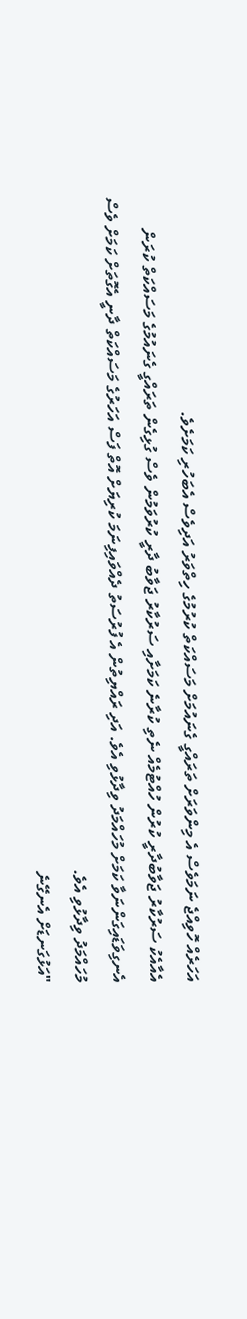އަހަރެއް ހޮވިއްޖެ ނަމަވެސް އެ މިންވަރަށް ތަރައްގީ ގެނައުމަށް މަސައްކަތް ކުރުމުގެ ހިތްވަރު އަދިވެސް އެބަހުރި ކަމަށެވެ.
އެއާއެކު ސަރުކާރު ޖަވާބުދާރީ ކުރުން ހުއްޓުމެއް ނެތި ކުރާނެ ކަމަށާއި ސަރުކާރު ޖަވާބު ދާރީ ކުރުވަމުން ވެސް ގުޅިގެން ތަރައްގީ ގެނައުމުގެ މަސައްކަތް ކުރަން އެނގިވަޑައިގަންނަވާ ކަމަށް މުހައްމަދު ވިދާޅުވި އެވެ. އަދި ރައްޔިތުން އެ ފުރުސަތު ދެއްވައިފިނަމަ ކުރިޔަށް އޮތް ފަސް އަހަރުގެ މަސައްކަތް ދާނީ އެގޮތަށް ކަމަށް ވެސް މުހައްމަދު ވިދާޅުވި އެވެ.
"އަޅުގަނޑަށް އެނގޭނެ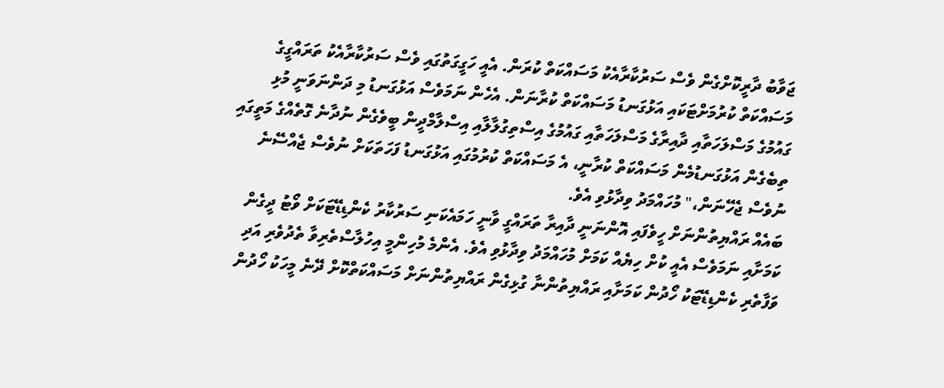ޖަވާބު ދާރީކޮށްގެން ވެސް ސަރުކާރާއެކު މަސައްކަތް ކުރަން. އެއީ ހަގީގަތުގައި ވެސް ސަރުކާރާއެކު ތަރައްގީގެ މަސައްކަތް ކުރުމަށްޓަކައި އަޅުގަނޑު މަސައްކަތް ކުރާނަން. އެހެން ނަމަވެސް އަޅުގަނޑު މި ދަންނަވަނީ މުޅި ގައުމުގެ މަސްލަހަތާއި ދާއިރާގެ މަސްލަހަތާއި ގައުމުގެ އިސްތިގުލާލާއި އިސްލާމްދީން ބީވެގެން ނުދާނެ ގޮތެއްގެ މަތީގައި ތިބެގެން އަޅުގަނޑުމެން މަސައްކަތް ކުރާނީ، އެ މަސައްކަތް ކުރުމުގައި އަޅުގަނޑު ފަހަތަކަށް ނުވެސް ޖެއްސޭނެ ނުވެސް ޖެހޭނަން،" މުހައްމަދު ވިދާޅުވި އެވެ.
ބައެއް ރައްޔިތުންނަށް ހީވެފައި އޮންނަނީ ދާއިރާ ތަރައްގީ ވާނީ ހަމައެކަނި ސަރުކާރު ކެންޑިޑޭޓަކަށް ވޯޓު ދީގެން ކަމަށާއި ނަމަވެސް އެއީ ކުށް ހިޔެއް ކަމަށް މުހައްމަދު ވިދާޅުވި އެވެ. އެންމެ މުހިންމީ އިހުލާސްތެރިވާ ތެދުވެރި އަދި ވަފާތެރި ކެންޑިޑޭޓަކު ހޯދުން ކަމަށާއި ރައްޔިތުންނާ ގުޅިގެން ރައްޔިތުންނަށް މަސައްކަތްކޮށް ދޭނެ މީހަކު ހޯދުން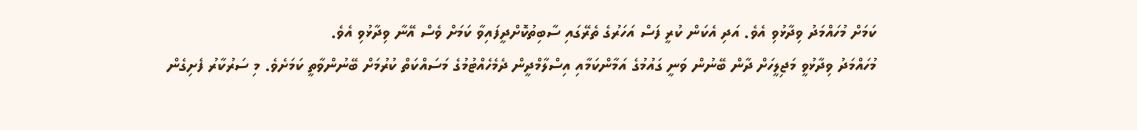ކަމަށް މުހައްމަދު ވިދާޅުވި އެވެ. އަދި އެކަން ކުރީ ފަސް އަހަރުގެ ތެރޭގައި ސާބިތުކޮށްދީފައިވާ ކަމަށް ވެސް އޭނާ ވިދާޅުވި އެވެ.
މުހައްމަދު ވިދާޅުވީ މަޖިލީހަށް ދާން ބޭނުން ވަނީ ގައުމުގެ އަމާންކަމާއި އިސްލާމްދީން ދެމެހެއްޓުމުގެ މަސައްކަތް ކުރުމަށް ބޭނުންވާތީ ކަމަށެވެ. މި ސަރުކާރު ފެށިގެން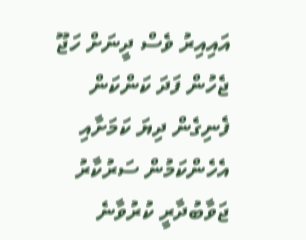އައިއިރު ވެސް ދީނަށް ހަޖޫ ޖެހުން ފަދަ ކަންކަން ފެނިގެން ދިޔަ ކަމަށާއި އެހެންކަމުން ސަރުކާރު ޖަވާބުދާރީ ކުރުވާނެ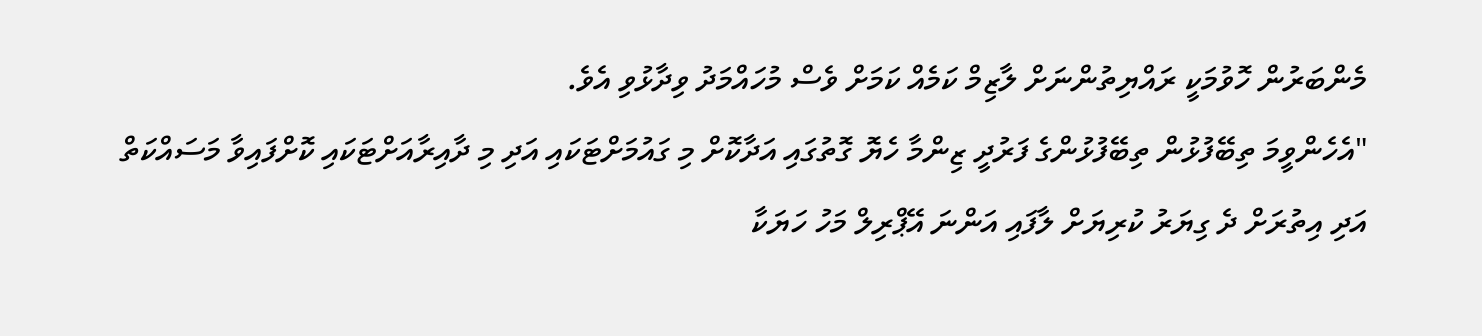މެންބަރުން ހޮވުމަކީ ރައްޔިތުންނަށް ލާޒިމް ކަމެއް ކަމަށް ވެސް މުހައްމަދު ވިދާޅުވި އެވެ.
"އެހެންވީމަ ތިބޭފުޅުން ތިބޭފުޅުންގެ ފަރުދީ ޒިންމާ ހެޔޮ ގޮތުގައި އަދާކޮށް މި ގައުމަށްޓަކައި އަދި މި ދާއިރާއަށްޓަކައި ކޮށްފައިވާ މަސައްކަތް އަދި އިތުރަށް ދެ ގިޔަރު ކުރިޔަށް ލާފައި އަންނަ އޭޕްރިލް މަހު ހަޔަކާ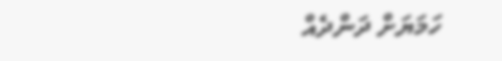ހަމަޔަށް ދަންދެއް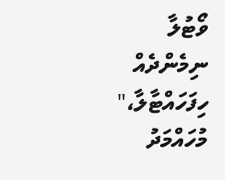ވޯޓުލާ ނިމެންދެއް ހިފަހައްޓާލާ،" މުހައްމަދު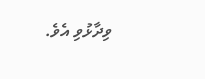ވިދާޅުވި އެވެ.